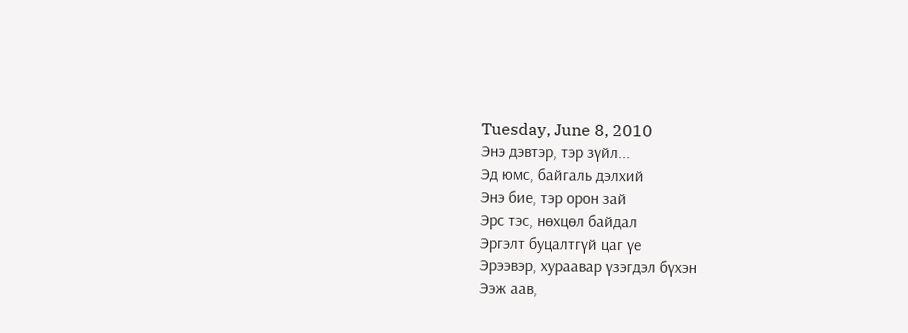Tuesday, June 8, 2010
Энэ дэвтэр, тэр зүйл...
Эд юмс, байгаль дэлхий
Энэ бие, тэр орон зай
Эрс тэс, нөхцөл байдал
Эргэлт буцалтгүй цаг үе
Эрээвэр, хураавар үзэгдэл бүхэн
Ээж аав,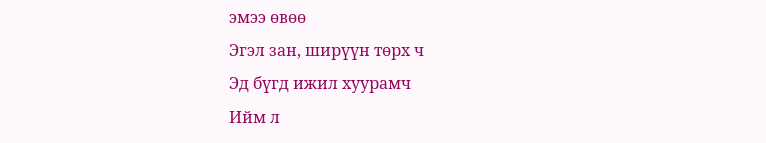эмээ өвөө
Эгэл зан, ширүүн төрх ч
Эд бүгд ижил хуурамч
Ийм л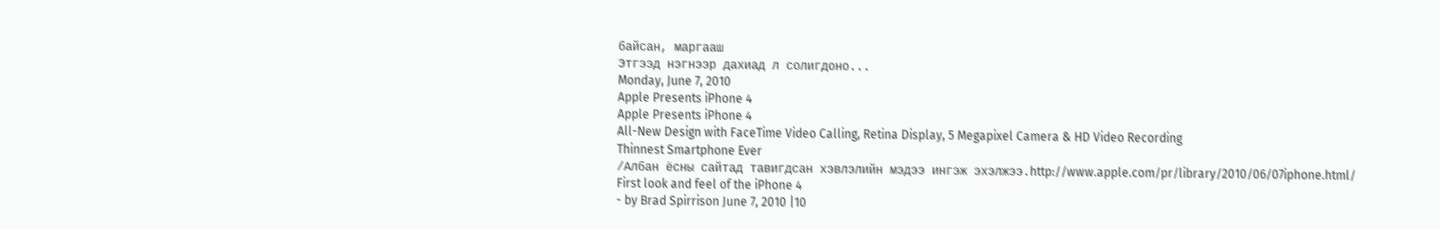байсан, маргааш
Этгээд нэгнээр дахиад л солигдоно...
Monday, June 7, 2010
Apple Presents iPhone 4
Apple Presents iPhone 4
All-New Design with FaceTime Video Calling, Retina Display, 5 Megapixel Camera & HD Video Recording
Thinnest Smartphone Ever
/Албан ёсны сайтад тавигдсан хэвлэлийн мэдээ ингэж эхэлжээ.http://www.apple.com/pr/library/2010/06/07iphone.html/
First look and feel of the iPhone 4
- by Brad Spirrison June 7, 2010 |10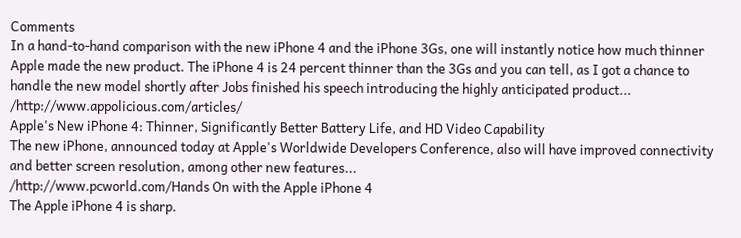Comments
In a hand-to-hand comparison with the new iPhone 4 and the iPhone 3Gs, one will instantly notice how much thinner Apple made the new product. The iPhone 4 is 24 percent thinner than the 3Gs and you can tell, as I got a chance to handle the new model shortly after Jobs finished his speech introducing the highly anticipated product...
/http://www.appolicious.com/articles/
Apple's New iPhone 4: Thinner, Significantly Better Battery Life, and HD Video Capability
The new iPhone, announced today at Apple's Worldwide Developers Conference, also will have improved connectivity and better screen resolution, among other new features...
/http://www.pcworld.com/Hands On with the Apple iPhone 4
The Apple iPhone 4 is sharp.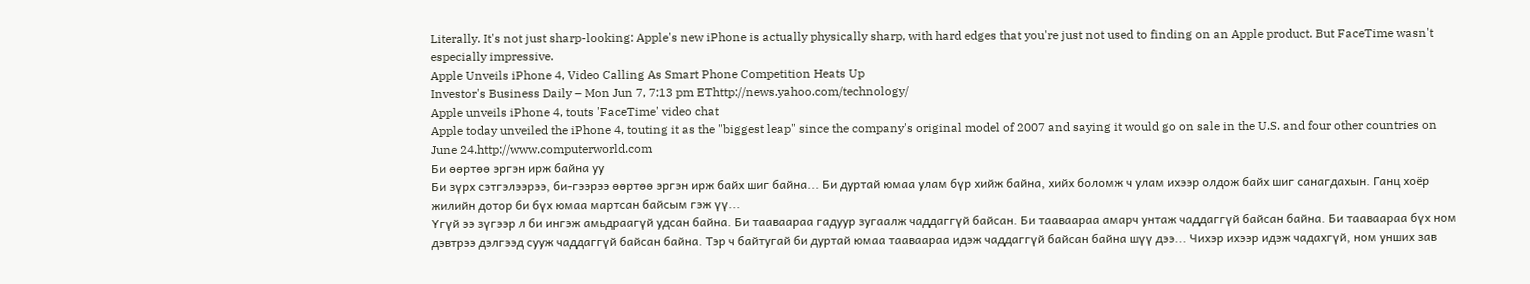Literally. It's not just sharp-looking: Apple's new iPhone is actually physically sharp, with hard edges that you're just not used to finding on an Apple product. But FaceTime wasn't especially impressive.
Apple Unveils iPhone 4, Video Calling As Smart Phone Competition Heats Up
Investor's Business Daily – Mon Jun 7, 7:13 pm EThttp://news.yahoo.com/technology/
Apple unveils iPhone 4, touts 'FaceTime' video chat
Apple today unveiled the iPhone 4, touting it as the "biggest leap" since the company's original model of 2007 and saying it would go on sale in the U.S. and four other countries on June 24.http://www.computerworld.com
Би өөртөө эргэн ирж байна уу
Би зүрх сэтгэлээрээ, би-гээрээ өөртөө эргэн ирж байх шиг байна... Би дуртай юмаа улам бүр хийж байна, хийх боломж ч улам ихээр олдож байх шиг санагдахын. Ганц хоёр жилийн дотор би бүх юмаа мартсан байсым гэж үү...
Үгүй ээ зүгээр л би ингэж амьдраагүй удсан байна. Би тааваараа гадуур зугаалж чаддаггүй байсан. Би тааваараа амарч унтаж чаддаггүй байсан байна. Би тааваараа бүх ном дэвтрээ дэлгээд сууж чаддаггүй байсан байна. Тэр ч байтугай би дуртай юмаа тааваараа идэж чаддаггүй байсан байна шүү дээ... Чихэр ихээр идэж чадахгүй, ном унших зав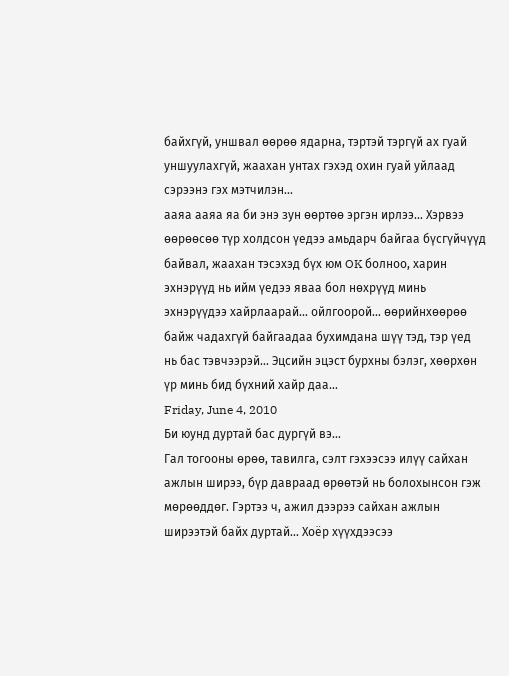байхгүй, уншвал өөрөө ядарна, тэртэй тэргүй ах гуай уншуулахгүй, жаахан унтах гэхэд охин гуай уйлаад сэрээнэ гэх мэтчилэн...
ааяа ааяа яа би энэ зун өөртөө эргэн ирлээ... Хэрвээ өөрөөсөө түр холдсон үедээ амьдарч байгаа бүсгүйчүүд байвал, жаахан тэсэхэд бүх юм OK болноо, харин эхнэрүүд нь ийм үедээ яваа бол нөхрүүд минь эхнэрүүдээ хайрлаарай... ойлгоорой... өөрийнхөөрөө байж чадахгүй байгаадаа бухимдана шүү тэд, тэр үед нь бас тэвчээрэй... Эцсийн эцэст бурхны бэлэг, хөөрхөн үр минь бид бүхний хайр даа...
Friday, June 4, 2010
Би юунд дуртай бас дургүй вэ...
Гал тогооны өрөө, тавилга, сэлт гэхээсээ илүү сайхан ажлын ширээ, бүр давраад өрөөтэй нь болохынсон гэж мөрөөддөг. Гэртээ ч, ажил дээрээ сайхан ажлын ширээтэй байх дуртай... Хоёр хүүхдээсээ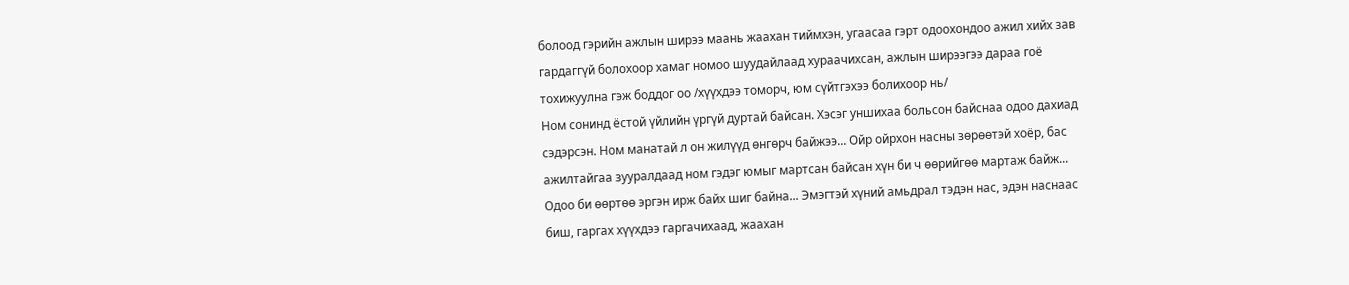болоод гэрийн ажлын ширээ маань жаахан тиймхэн, угаасаа гэрт одоохондоо ажил хийх зав гардаггүй болохоор хамаг номоо шуудайлаад хураачихсан, ажлын ширээгээ дараа гоё тохижуулна гэж боддог оо /хүүхдээ томорч, юм сүйтгэхээ болихоор нь/
Ном сонинд ёстой үйлийн үргүй дуртай байсан. Хэсэг уншихаа больсон байснаа одоо дахиад сэдэрсэн. Ном манатай л он жилүүд өнгөрч байжээ... Ойр ойрхон насны зөрөөтэй хоёр, бас ажилтайгаа зууралдаад ном гэдэг юмыг мартсан байсан хүн би ч өөрийгөө мартаж байж... Одоо би өөртөө эргэн ирж байх шиг байна... Эмэгтэй хүний амьдрал тэдэн нас, эдэн наснаас биш, гаргах хүүхдээ гаргачихаад, жаахан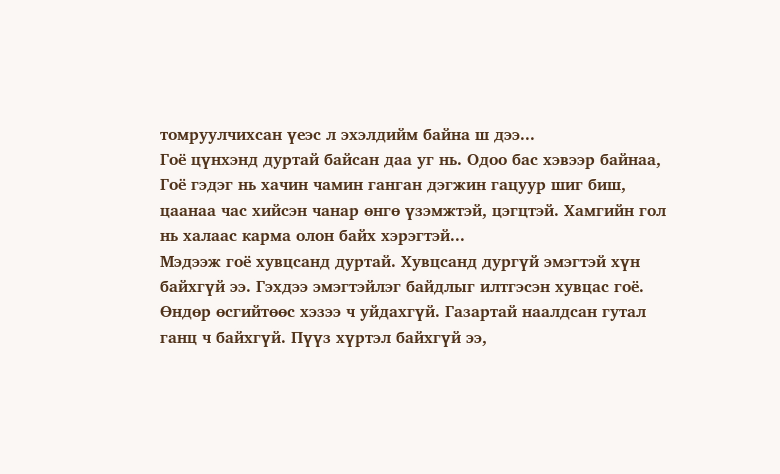томруулчихсан үеэс л эхэлдийм байна ш дээ...
Гоё цүнхэнд дуртай байсан даа уг нь. Одоо бас хэвээр байнаа, Гоё гэдэг нь хачин чамин ганган дэгжин гацуур шиг биш, цаанаа час хийсэн чанар өнгө үзэмжтэй, цэгцтэй. Хамгийн гол нь халаас карма олон байх хэрэгтэй...
Мэдээж гоё хувцсанд дуртай. Хувцсанд дургүй эмэгтэй хүн байхгүй ээ. Гэхдээ эмэгтэйлэг байдлыг илтгэсэн хувцас гоё. Өндөр өсгийтөөс хэзээ ч уйдахгүй. Газартай наалдсан гутал ганц ч байхгүй. Пүүз хүртэл байхгүй ээ,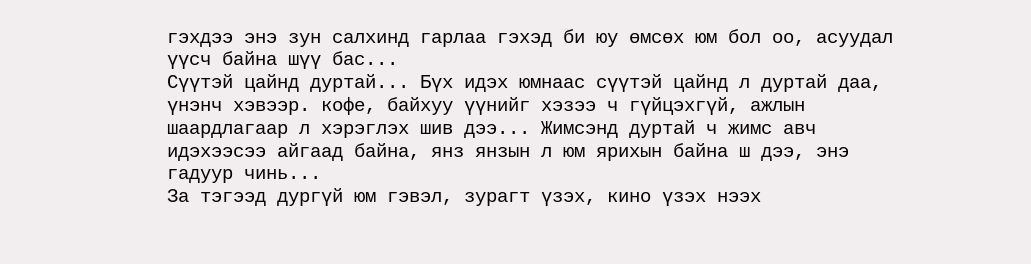гэхдээ энэ зун салхинд гарлаа гэхэд би юу өмсөх юм бол оо, асуудал үүсч байна шүү бас...
Сүүтэй цайнд дуртай... Бүх идэх юмнаас сүүтэй цайнд л дуртай даа, үнэнч хэвээр. кофе, байхуу үүнийг хэзээ ч гүйцэхгүй, ажлын шаардлагаар л хэрэглэх шив дээ... Жимсэнд дуртай ч жимс авч идэхээсээ айгаад байна, янз янзын л юм ярихын байна ш дээ, энэ гадуур чинь...
За тэгээд дургүй юм гэвэл, зурагт үзэх, кино үзэх нээх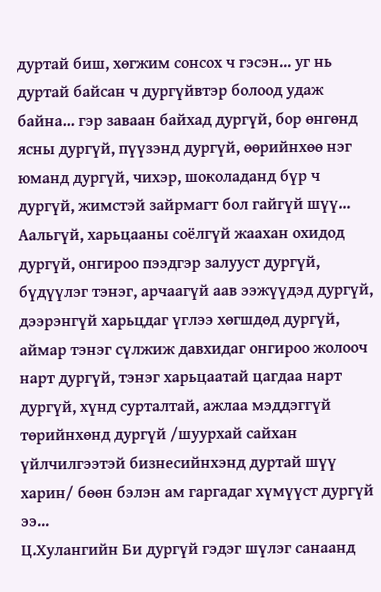дуртай биш, хөгжим сонсох ч гэсэн... уг нь дуртай байсан ч дургүйвтэр болоод удаж байна... гэр заваан байхад дургүй, бор өнгөнд ясны дургүй, пүүзэнд дургүй, өөрийнхөө нэг юманд дургүй, чихэр, шоколаданд бүр ч дургүй, жимстэй зайрмагт бол гайгүй шүү... Аальгүй, харьцааны соёлгүй жаахан охидод дургүй, онгироо пээдгэр залууст дургүй, бүдүүлэг тэнэг, арчаагүй аав ээжүүдэд дургүй, дээрэнгүй харьцдаг үглээ хөгшдөд дургүй, аймар тэнэг сүлжиж давхидаг онгироо жолооч нарт дургүй, тэнэг харьцаатай цагдаа нарт дургүй, хүнд сурталтай, ажлаа мэддэггүй төрийнхөнд дургүй /шуурхай сайхан үйлчилгээтэй бизнесийнхэнд дуртай шүү харин/ бөөн бэлэн ам гаргадаг хүмүүст дургүй ээ...
Ц.Хулангийн Би дургүй гэдэг шүлэг санаанд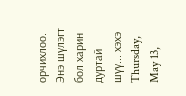орчихлоо. Энэ шүлэгт бол харин дуртай шүү... хэхэ
Thursday, May 13,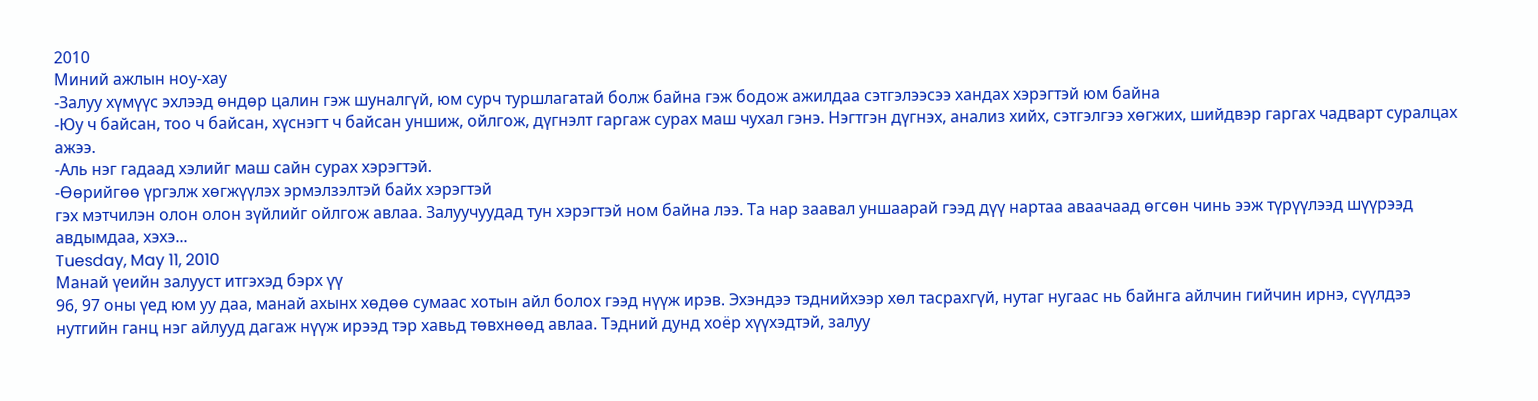2010
Миний ажлын ноу-хау
-Залуу хүмүүс эхлээд өндөр цалин гэж шуналгүй, юм сурч туршлагатай болж байна гэж бодож ажилдаа сэтгэлээсээ хандах хэрэгтэй юм байна
-Юу ч байсан, тоо ч байсан, хүснэгт ч байсан уншиж, ойлгож, дүгнэлт гаргаж сурах маш чухал гэнэ. Нэгтгэн дүгнэх, анализ хийх, сэтгэлгээ хөгжих, шийдвэр гаргах чадварт суралцах ажээ.
-Аль нэг гадаад хэлийг маш сайн сурах хэрэгтэй.
-Өөрийгөө үргэлж хөгжүүлэх эрмэлзэлтэй байх хэрэгтэй
гэх мэтчилэн олон олон зүйлийг ойлгож авлаа. Залуучуудад тун хэрэгтэй ном байна лээ. Та нар заавал уншаарай гээд дүү нартаа аваачаад өгсөн чинь ээж түрүүлээд шүүрээд авдымдаа, хэхэ...
Tuesday, May 11, 2010
Манай үеийн залууст итгэхэд бэрх үү
96, 97 оны үед юм уу даа, манай ахынх хөдөө сумаас хотын айл болох гээд нүүж ирэв. Эхэндээ тэднийхээр хөл тасрахгүй, нутаг нугаас нь байнга айлчин гийчин ирнэ, сүүлдээ нутгийн ганц нэг айлууд дагаж нүүж ирээд тэр хавьд төвхнөөд авлаа. Тэдний дунд хоёр хүүхэдтэй, залуу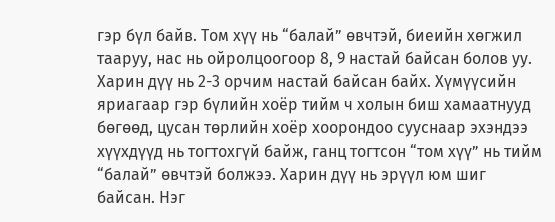гэр бүл байв. Том хүү нь “балай” өвчтэй, биеийн хөгжил тааруу, нас нь ойролцоогоор 8, 9 настай байсан болов уу. Харин дүү нь 2-3 орчим настай байсан байх. Хүмүүсийн яриагаар гэр бүлийн хоёр тийм ч холын биш хамаатнууд бөгөөд, цусан төрлийн хоёр хоорондоо сууснаар эхэндээ хүүхдүүд нь тогтохгүй байж, ганц тогтсон “том хүү” нь тийм “балай” өвчтэй болжээ. Харин дүү нь эрүүл юм шиг байсан. Нэг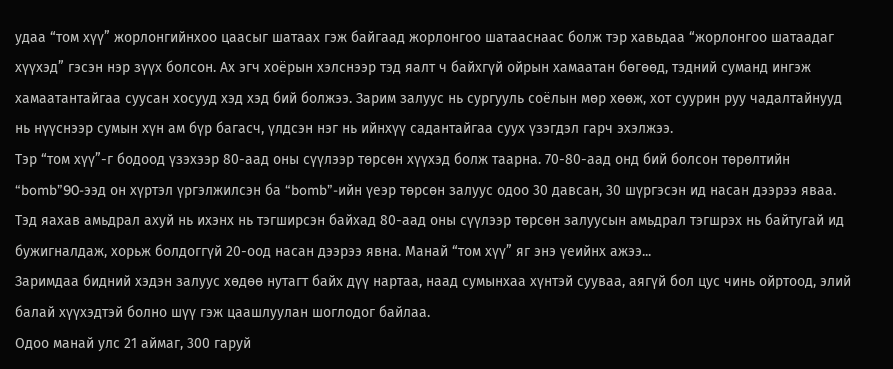удаа “том хүү” жорлонгийнхоо цаасыг шатаах гэж байгаад жорлонгоо шатааснаас болж тэр хавьдаа “жорлонгоо шатаадаг хүүхэд” гэсэн нэр зүүх болсон. Ах эгч хоёрын хэлснээр тэд яалт ч байхгүй ойрын хамаатан бөгөөд, тэдний суманд ингэж хамаатантайгаа суусан хосууд хэд хэд бий болжээ. Зарим залуус нь сургууль соёлын мөр хөөж, хот суурин руу чадалтайнууд нь нүүснээр сумын хүн ам бүр багасч, үлдсэн нэг нь ийнхүү садантайгаа суух үзэгдэл гарч эхэлжээ.
Тэр “том хүү”-г бодоод үзэхээр 80-аад оны сүүлээр төрсөн хүүхэд болж таарна. 70-80-аад онд бий болсон төрөлтийн “bomb”90-ээд он хүртэл үргэлжилсэн ба “bomb”-ийн үеэр төрсөн залуус одоо 30 давсан, 30 шүргэсэн ид насан дээрээ яваа. Тэд яахав амьдрал ахуй нь ихэнх нь тэгширсэн байхад 80-аад оны сүүлээр төрсөн залуусын амьдрал тэгшрэх нь байтугай ид бужигналдаж, хорьж болдоггүй 20-оод насан дээрээ явна. Манай “том хүү” яг энэ үеийнх ажээ...
Заримдаа бидний хэдэн залуус хөдөө нутагт байх дүү нартаа, наад сумынхаа хүнтэй сууваа, аягүй бол цус чинь ойртоод, элий балай хүүхэдтэй болно шүү гэж цаашлуулан шоглодог байлаа.
Одоо манай улс 21 аймаг, 300 гаруй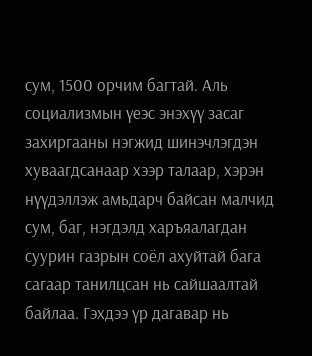сум, 1500 орчим багтай. Аль социализмын үеэс энэхүү засаг захиргааны нэгжид шинэчлэгдэн хуваагдсанаар хээр талаар, хэрэн нүүдэллэж амьдарч байсан малчид сум, баг, нэгдэлд харъяалагдан суурин газрын соёл ахуйтай бага сагаар танилцсан нь сайшаалтай байлаа. Гэхдээ үр дагавар нь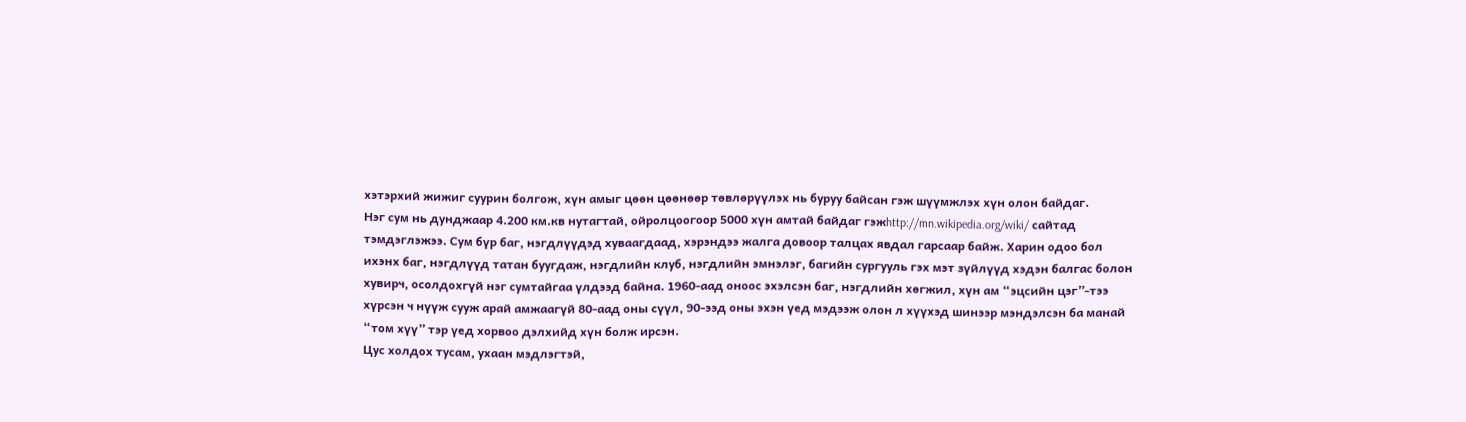хэтэрхий жижиг суурин болгож, хүн амыг цөөн цөөнөөр төвлөрүүлэх нь буруу байсан гэж шүүмжлэх хүн олон байдаг.
Нэг сум нь дунджаар 4.200 км.кв нутагтай, ойролцоогоор 5000 хүн амтай байдаг гэжhttp://mn.wikipedia.org/wiki/ сайтад тэмдэглэжээ. Сум бүр баг, нэгдлүүдэд хуваагдаад, хэрэндээ жалга довоор талцах явдал гарсаар байж. Харин одоо бол ихэнх баг, нэгдлүүд татан буугдаж, нэгдлийн клуб, нэгдлийн эмнэлэг, багийн сургууль гэх мэт зүйлүүд хэдэн балгас болон хувирч, осолдохгүй нэг сумтайгаа үлдээд байна. 1960-аад оноос эхэлсэн баг, нэгдлийн хөгжил, хүн ам “эцсийн цэг”-тээ хүрсэн ч нүүж сууж арай амжаагүй 80-аад оны сүүл, 90-ээд оны эхэн үед мэдээж олон л хүүхэд шинээр мэндэлсэн ба манай “том хүү” тэр үед хорвоо дэлхийд хүн болж ирсэн.
Цус холдох тусам, ухаан мэдлэгтэй,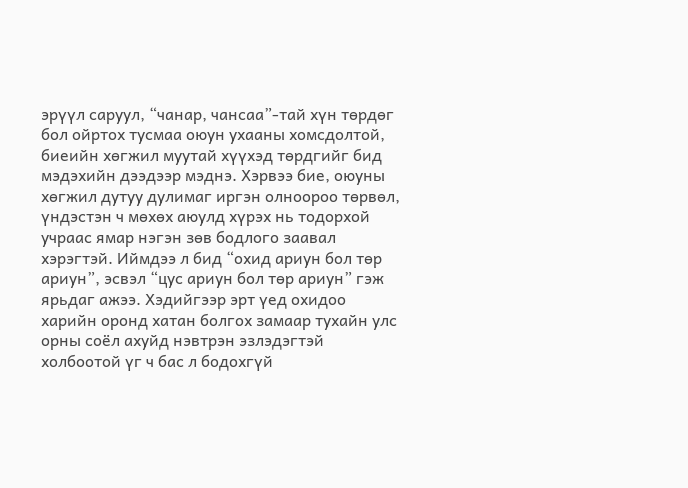эрүүл саруул, “чанар, чансаа”-тай хүн төрдөг бол ойртох тусмаа оюун ухааны хомсдолтой, биеийн хөгжил муутай хүүхэд төрдгийг бид мэдэхийн дээдээр мэднэ. Хэрвээ бие, оюуны хөгжил дутуу дулимаг иргэн олноороо төрвөл, үндэстэн ч мөхөх аюулд хүрэх нь тодорхой учраас ямар нэгэн зөв бодлого заавал хэрэгтэй. Иймдээ л бид “охид ариун бол төр ариун”, эсвэл “цус ариун бол төр ариун” гэж ярьдаг ажээ. Хэдийгээр эрт үед охидоо харийн оронд хатан болгох замаар тухайн улс орны соёл ахуйд нэвтрэн эзлэдэгтэй холбоотой үг ч бас л бодохгүй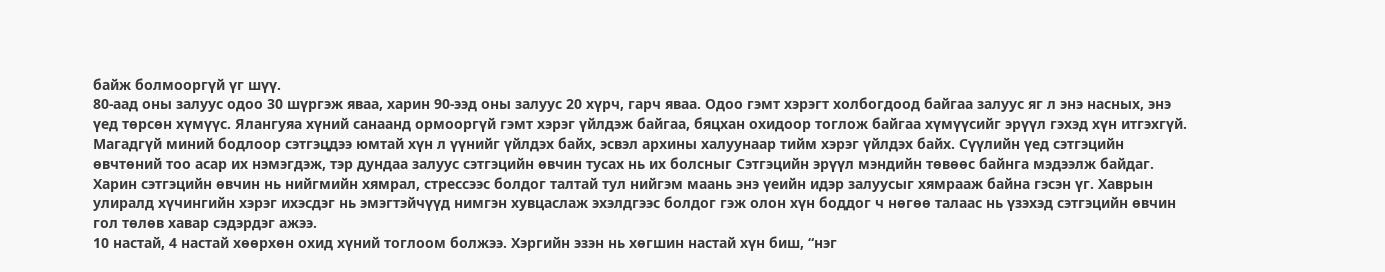байж болмооргүй үг шүү.
80-аад оны залуус одоо 30 шүргэж яваа, харин 90-ээд оны залуус 20 хүрч, гарч яваа. Одоо гэмт хэрэгт холбогдоод байгаа залуус яг л энэ насных, энэ үед төрсөн хүмүүс. Ялангуяа хүний санаанд ормооргүй гэмт хэрэг үйлдэж байгаа, бяцхан охидоор тоглож байгаа хүмүүсийг эрүүл гэхэд хүн итгэхгүй. Магадгүй миний бодлоор сэтгэцдээ юмтай хүн л үүнийг үйлдэх байх, эсвэл архины халуунаар тийм хэрэг үйлдэх байх. Сүүлийн үед сэтгэцийн өвчтөний тоо асар их нэмэгдэж, тэр дундаа залуус сэтгэцийн өвчин тусах нь их болсныг Сэтгэцийн эрүүл мэндийн төвөөс байнга мэдээлж байдаг.
Харин сэтгэцийн өвчин нь нийгмийн хямрал, стрессээс болдог талтай тул нийгэм маань энэ үеийн идэр залуусыг хямрааж байна гэсэн үг. Хаврын улиралд хүчингийн хэрэг ихэсдэг нь эмэгтэйчүүд нимгэн хувцаслаж эхэлдгээс болдог гэж олон хүн боддог ч нөгөө талаас нь үзэхэд сэтгэцийн өвчин гол төлөв хавар сэдэрдэг ажээ.
10 настай, 4 настай хөөрхөн охид хүний тоглоом болжээ. Хэргийн эзэн нь хөгшин настай хүн биш, “нэг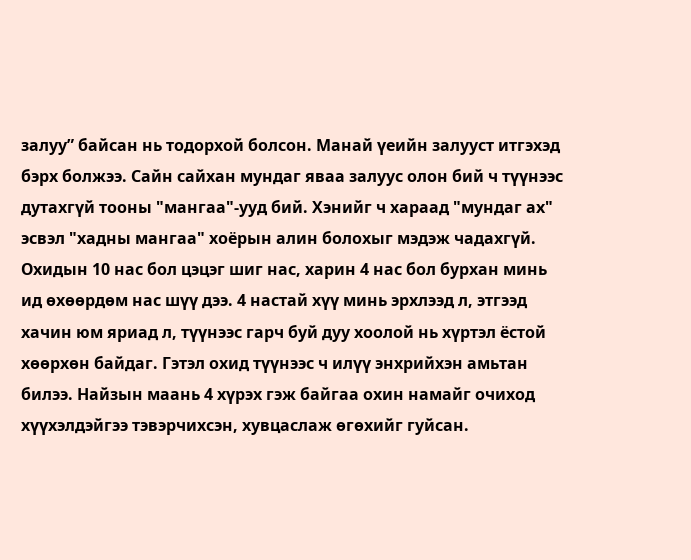залуу” байсан нь тодорхой болсон. Манай үеийн залууст итгэхэд бэрх болжээ. Сайн сайхан мундаг яваа залуус олон бий ч түүнээс дутахгүй тооны "мангаа"-ууд бий. Хэнийг ч хараад "мундаг ах" эсвэл "хадны мангаа" хоёрын алин болохыг мэдэж чадахгүй.
Охидын 10 нас бол цэцэг шиг нас, харин 4 нас бол бурхан минь ид өхөөрдөм нас шүү дээ. 4 настай хүү минь эрхлээд л, этгээд хачин юм яриад л, түүнээс гарч буй дуу хоолой нь хүртэл ёстой хөөрхөн байдаг. Гэтэл охид түүнээс ч илүү энхрийхэн амьтан билээ. Найзын маань 4 хүрэх гэж байгаа охин намайг очиход хүүхэлдэйгээ тэвэрчихсэн, хувцаслаж өгөхийг гуйсан.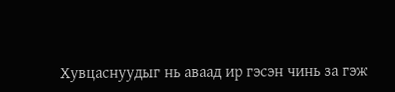Хувцаснуудыг нь аваад ир гэсэн чинь за гэж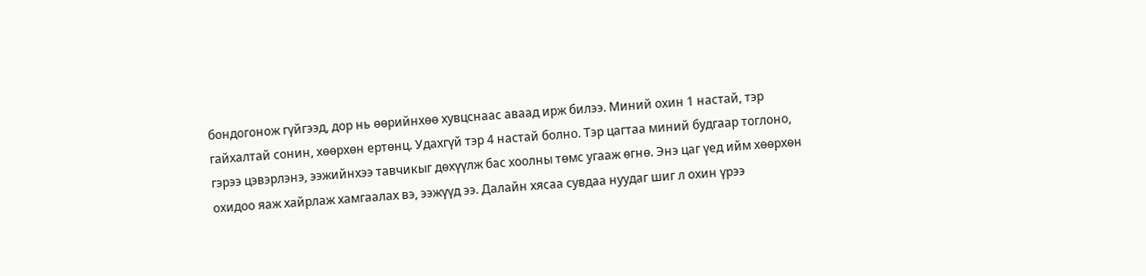бондогонож гүйгээд, дор нь өөрийнхөө хувцснаас аваад ирж билээ. Миний охин 1 настай, тэр гайхалтай сонин, хөөрхөн ертөнц. Удахгүй тэр 4 настай болно. Тэр цагтаа миний будгаар тоглоно, гэрээ цэвэрлэнэ, ээжийнхээ тавчикыг дөхүүлж бас хоолны төмс угааж өгнө. Энэ цаг үед ийм хөөрхөн охидоо яаж хайрлаж хамгаалах вэ, ээжүүд ээ. Далайн хясаа сувдаа нуудаг шиг л охин үрээ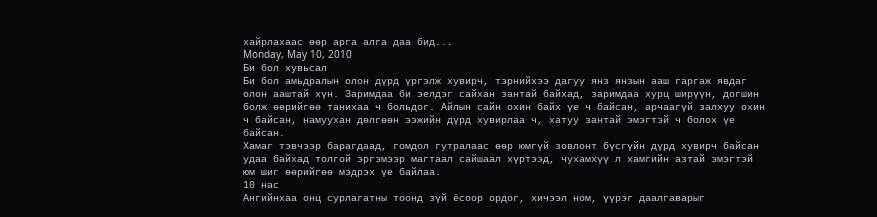хайрлахаас өөр арга алга даа бид...
Monday, May 10, 2010
Би бол хувьсал
Би бол амьдралын олон дүрд үргэлж хувирч, тэрнийхээ дагуу янз янзын ааш гаргаж явдаг олон ааштай хүн. Заримдаа би эелдэг сайхан зантай байхад, заримдаа хурц ширүүн, догшин болж өөрийгөө танихаа ч больдог. Айлын сайн охин байх үе ч байсан, арчаагүй залхуу охин ч байсан, намуухан дөлгөөн ээжийн дүрд хувирлаа ч, хатуу зантай эмэгтэй ч болох үе байсан.
Хамаг тэвчээр барагдаад, гомдол гутралаас өөр юмгүй зовлонт бүсгүйн дүрд хувирч байсан удаа байхад толгой эргэмээр магтаал сайшаал хүртээд, чухамхүү л хамгийн азтай эмэгтэй юм шиг өөрийгөө мэдрэх үе байлаа.
10 нас
Ангийнхаа онц сурлагатны тоонд зүй ёсоор ордог, хичээл ном, үүрэг даалгаварыг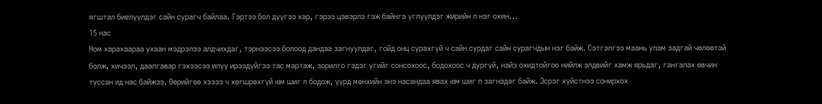ягштал биелүүлдэг сайн сурагч байлаа. Гэртээ бол дүүгээ хар, гэрээ цэвэрлэ гэж байнга үглүүлдэг жирийн л нэг охин...
15 нас
Ном харахаараа ухаан мэдрэлээ алдчихдаг, тэрнээсээ болоод дандаа загнуулдаг, гойд онц сурахгүй ч сайн сурдаг сайн сурагчдын нэг байж. Сэтгэлгээ маань улам задгай чөлөөтэй болж, хичээл, даалгавар гэхээсээ илүү ирээдүйгээ тас мартаж, зорилго гэдэг үгийг сонсохоос, бодохоос ч дургүй, найз охидтойгоо нийлж элдвийг хамж ярьдаг, гангалах өвчин туссан ид нас байжээ. Өөрийгөө хэзээ ч хөгшрөхгүй юм шиг л бодож, үүрд мөнхийн энэ насандаа явах юм шиг л загнадаг байж. Эсрэг хүйстнээ сонирхох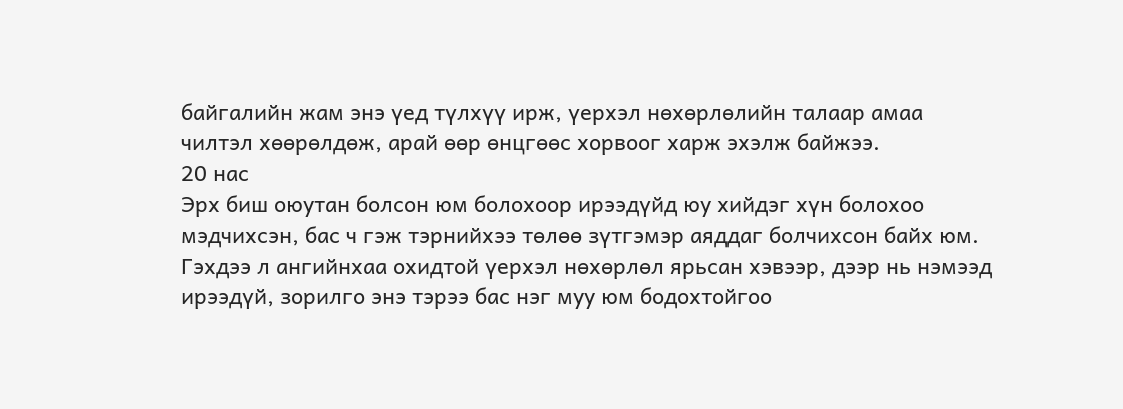байгалийн жам энэ үед түлхүү ирж, үерхэл нөхөрлөлийн талаар амаа чилтэл хөөрөлдөж, арай өөр өнцгөөс хорвоог харж эхэлж байжээ.
20 нас
Эрх биш оюутан болсон юм болохоор ирээдүйд юу хийдэг хүн болохоо мэдчихсэн, бас ч гэж тэрнийхээ төлөө зүтгэмэр аяддаг болчихсон байх юм. Гэхдээ л ангийнхаа охидтой үерхэл нөхөрлөл ярьсан хэвээр, дээр нь нэмээд ирээдүй, зорилго энэ тэрээ бас нэг муу юм бодохтойгоо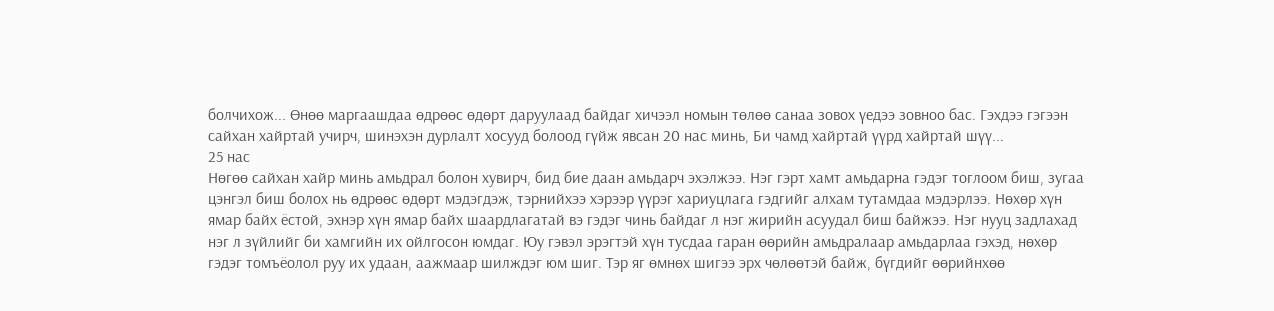болчихож... Өнөө маргаашдаа өдрөөс өдөрт даруулаад байдаг хичээл номын төлөө санаа зовох үедээ зовноо бас. Гэхдээ гэгээн сайхан хайртай учирч, шинэхэн дурлалт хосууд болоод гүйж явсан 20 нас минь, Би чамд хайртай үүрд хайртай шүү...
25 нас
Нөгөө сайхан хайр минь амьдрал болон хувирч, бид бие даан амьдарч эхэлжээ. Нэг гэрт хамт амьдарна гэдэг тоглоом биш, зугаа цэнгэл биш болох нь өдрөөс өдөрт мэдэгдэж, тэрнийхээ хэрээр үүрэг хариуцлага гэдгийг алхам тутамдаа мэдэрлээ. Нөхөр хүн ямар байх ёстой, эхнэр хүн ямар байх шаардлагатай вэ гэдэг чинь байдаг л нэг жирийн асуудал биш байжээ. Нэг нууц задлахад нэг л зүйлийг би хамгийн их ойлгосон юмдаг. Юу гэвэл эрэгтэй хүн тусдаа гаран өөрийн амьдралаар амьдарлаа гэхэд, нөхөр гэдэг томъёолол руу их удаан, аажмаар шилждэг юм шиг. Тэр яг өмнөх шигээ эрх чөлөөтэй байж, бүгдийг өөрийнхөө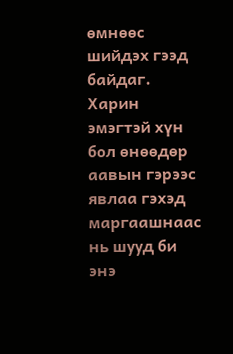өмнөөс шийдэх гээд байдаг. Харин эмэгтэй хүн бол өнөөдөр аавын гэрээс явлаа гэхэд маргаашнаас нь шууд би энэ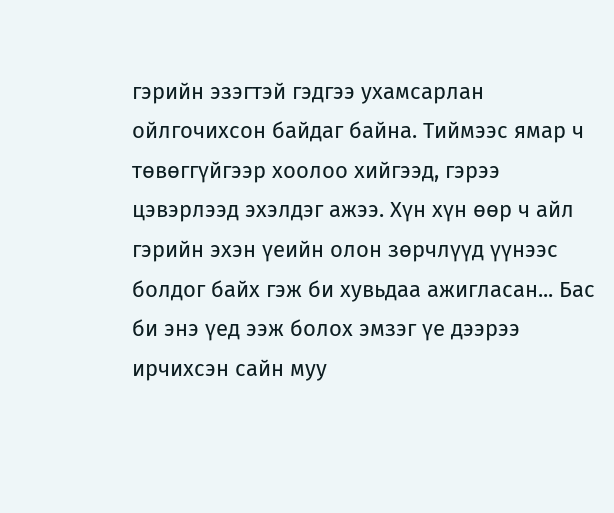гэрийн эзэгтэй гэдгээ ухамсарлан ойлгочихсон байдаг байна. Тиймээс ямар ч төвөггүйгээр хоолоо хийгээд, гэрээ цэвэрлээд эхэлдэг ажээ. Хүн хүн өөр ч айл гэрийн эхэн үеийн олон зөрчлүүд үүнээс болдог байх гэж би хувьдаа ажигласан... Бас би энэ үед ээж болох эмзэг үе дээрээ ирчихсэн сайн муу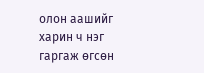олон аашийг харин ч нэг гаргаж өгсөн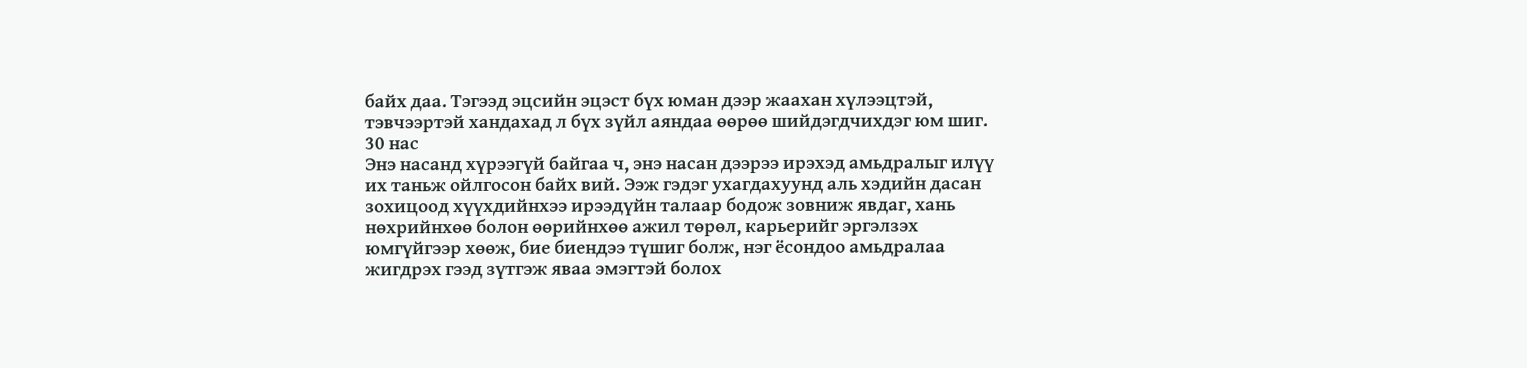байх даа. Тэгээд эцсийн эцэст бүх юман дээр жаахан хүлээцтэй, тэвчээртэй хандахад л бүх зүйл аяндаа өөрөө шийдэгдчихдэг юм шиг.
30 нас
Энэ насанд хүрээгүй байгаа ч, энэ насан дээрээ ирэхэд амьдралыг илүү их таньж ойлгосон байх вий. Ээж гэдэг ухагдахуунд аль хэдийн дасан зохицоод хүүхдийнхээ ирээдүйн талаар бодож зовниж явдаг, хань нөхрийнхөө болон өөрийнхөө ажил төрөл, карьерийг эргэлзэх юмгүйгээр хөөж, бие биендээ түшиг болж, нэг ёсондоо амьдралаа жигдрэх гээд зүтгэж яваа эмэгтэй болох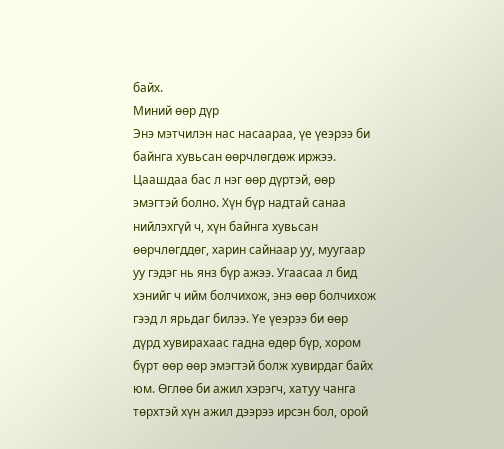байх.
Миний өөр дүр
Энэ мэтчилэн нас насаараа, үе үеэрээ би байнга хувьсан өөрчлөгдөж иржээ. Цаашдаа бас л нэг өөр дүртэй, өөр эмэгтэй болно. Хүн бүр надтай санаа нийлэхгүй ч, хүн байнга хувьсан өөрчлөгддөг, харин сайнаар уу, муугаар уу гэдэг нь янз бүр ажээ. Угаасаа л бид хэнийг ч ийм болчихож, энэ өөр болчихож гээд л ярьдаг билээ. Үе үеэрээ би өөр дүрд хувирахаас гадна өдөр бүр, хором бүрт өөр өөр эмэгтэй болж хувирдаг байх юм. Өглөө би ажил хэрэгч, хатуу чанга төрхтэй хүн ажил дээрээ ирсэн бол, орой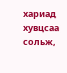хариад хувцсаа сольж,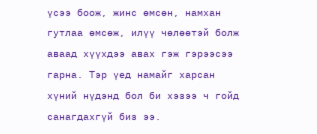үсээ боож, жинс өмсөн, намхан гутлаа өмсөж, илүү чөлөөтэй болж аваад хүүхдээ авах гэж гэрээсээ гарна. Тэр үед намайг харсан хүний нүдэнд бол би хэзээ ч гойд санагдахгүй биз ээ.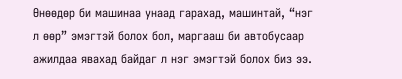Өнөөдөр би машинаа унаад гарахад, машинтай, “нэг л өөр” эмэгтэй болох бол, маргааш би автобусаар ажилдаа явахад байдаг л нэг эмэгтэй болох биз ээ.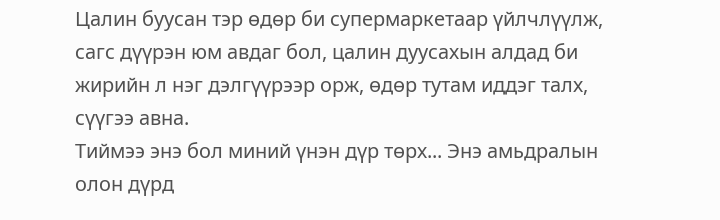Цалин буусан тэр өдөр би супермаркетаар үйлчлүүлж, сагс дүүрэн юм авдаг бол, цалин дуусахын алдад би жирийн л нэг дэлгүүрээр орж, өдөр тутам иддэг талх, сүүгээ авна.
Тиймээ энэ бол миний үнэн дүр төрх... Энэ амьдралын олон дүрд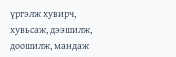үргэлж хувирч, хувьсаж, дээшилж, доошилж, мандаж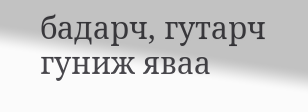бадарч, гутарч гуниж яваа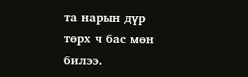та нарын дүр төрх ч бас мөн билээ.